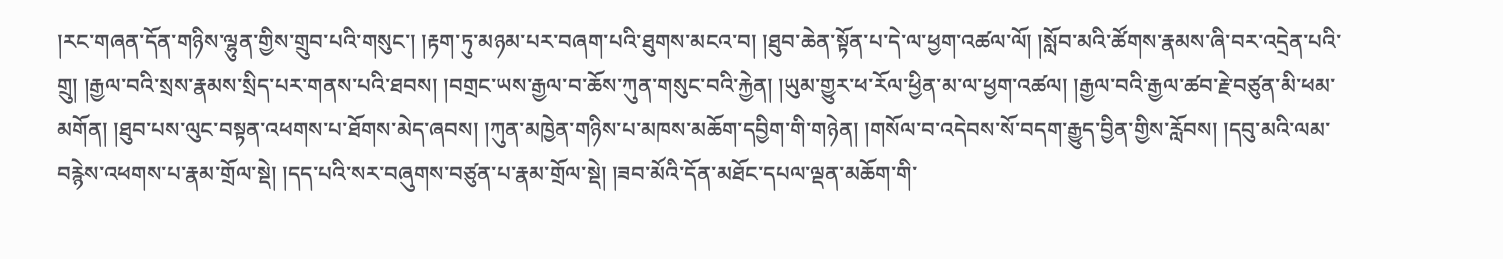།རང་གཞན་དོན་གཉིས་ལྷུན་གྱིས་གྲུབ་པའི་གསུང་། །རྟག་ཏུ་མཉམ་པར་བཞག་པའི་ཐུགས་མངའ་བ། །ཐུབ་ཆེན་སྟོན་པ་དེ་ལ་ཕྱག་འཚལ་ལོ། །སློབ་མའི་ཚོགས་རྣམས་ཞི་བར་འདྲེན་པའི་གྲུ། །རྒྱལ་བའི་སྲས་རྣམས་སྲིད་པར་གནས་པའི་ཐབས། །བགྲང་ཡས་རྒྱལ་བ་ཆོས་ཀུན་གསུང་བའི་རྐྱེན། །ཡུམ་གྱུར་ཕ་རོལ་ཕྱིན་མ་ལ་ཕྱག་འཚལ། །རྒྱལ་བའི་རྒྱལ་ཚབ་རྗེ་བཙུན་མི་ཕམ་མགོན། །ཐུབ་པས་ལུང་བསྟན་འཕགས་པ་ཐོགས་མེད་ཞབས། །ཀུན་མཁྱེན་གཉིས་པ་མཁས་མཆོག་དབྱིག་གི་གཉེན། །གསོལ་བ་འདེབས་སོ་བདག་རྒྱུད་བྱིན་གྱིས་རློབས། །དབུ་མའི་ལམ་བརྙེས་འཕགས་པ་རྣམ་གྲོལ་སྡེ། །དད་པའི་སར་བཞུགས་བཙུན་པ་རྣམ་གྲོལ་སྡེ། །ཟབ་མོའི་དོན་མཐོང་དཔལ་ལྡན་མཆོག་གི་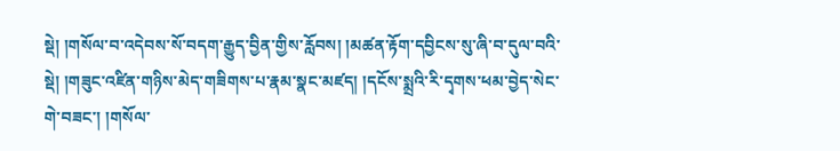སྡེ། །གསོལ་བ་འདེབས་སོ་བདག་རྒྱུད་བྱིན་གྱིས་རློབས། །མཚན་རྟོག་དབྱིངས་སུ་ཞི་བ་དུལ་བའི་སྡེ། །གཟུང་འཛིན་གཉིས་མེད་གཟིགས་པ་རྣམ་སྣང་མཛད། །དངོས་སྨྲའི་རི་དྭགས་ཕམ་བྱེད་སེང་གེ་བཟང་། །གསོལ་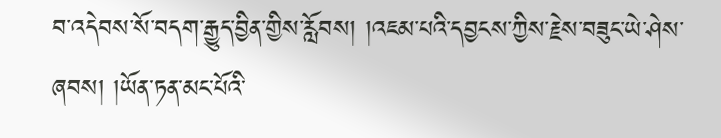བ་འདེབས་སོ་བདག་རྒྱུད་བྱིན་གྱིས་རློབས། །འཇམ་པའི་དབྱངས་ཀྱིས་རྗེས་བཟུང་ཡེ་ཤེས་ཞབས། །ཡོན་ཏན་མང་པོའི་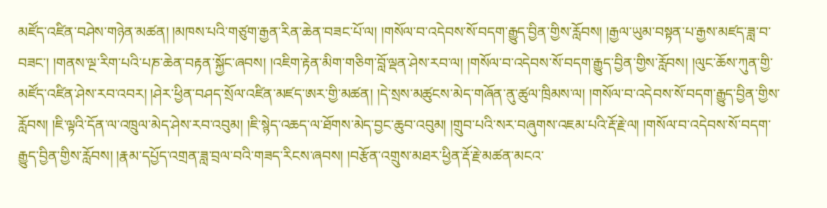མཛོད་འཛིན་བཤེས་གཉེན་མཚན། །མཁས་པའི་གཙུག་རྒྱན་རིན་ཆེན་བཟང་པོ་ལ། །གསོལ་བ་འདེབས་སོ་བདག་རྒྱུད་བྱིན་གྱིས་རློབས། །རྒྱལ་ཡུམ་བསྟན་པ་རྒྱས་མཛད་ཟླ་བ་བཟང་། །གནས་ལྔ་རིག་པའི་པཎ་ཆེན་བརྟན་སྐྱོང་ཞབས། །འཇིག་རྟེན་མིག་གཅིག་བློ་ལྡན་ཤེས་རབ་ལ། །གསོལ་བ་འདེབས་སོ་བདག་རྒྱུད་བྱིན་གྱིས་རློབས། །ལུང་ཆོས་ཀུན་གྱི་མཛོད་འཛིན་ཤེས་རབ་འབར། །ཤེར་ཕྱིན་བཤད་སྲོལ་འཛིན་མཛད་ཨར་གྱི་མཚན། །དེ་སྲས་མཚུངས་མེད་གཞོན་ནུ་ཚུལ་ཁྲིམས་ལ། །གསོལ་བ་འདེབས་སོ་བདག་རྒྱུད་བྱིན་གྱིས་རློབས། །ཇི་ལྟའི་དོན་ལ་འཁྲུལ་མེད་ཤེས་རབ་འབུམ། །ཇི་སྙེད་འཆད་ལ་ཐོགས་མེད་བྱང་ཆུབ་འབུམ། །གྲུབ་པའི་སར་བཞུགས་འཇམ་པའི་རྡོ་རྗེ་ལ། །གསོལ་བ་འདེབས་སོ་བདག་རྒྱུད་བྱིན་གྱིས་རློབས། །རྣམ་དཔྱོད་འགྲན་ཟླ་བྲལ་བའི་གཟད་རིངས་ཞབས། །བརྩོན་འགྲུས་མཐར་ཕྱིན་རྡོ་རྗེ་མཚན་མངའ་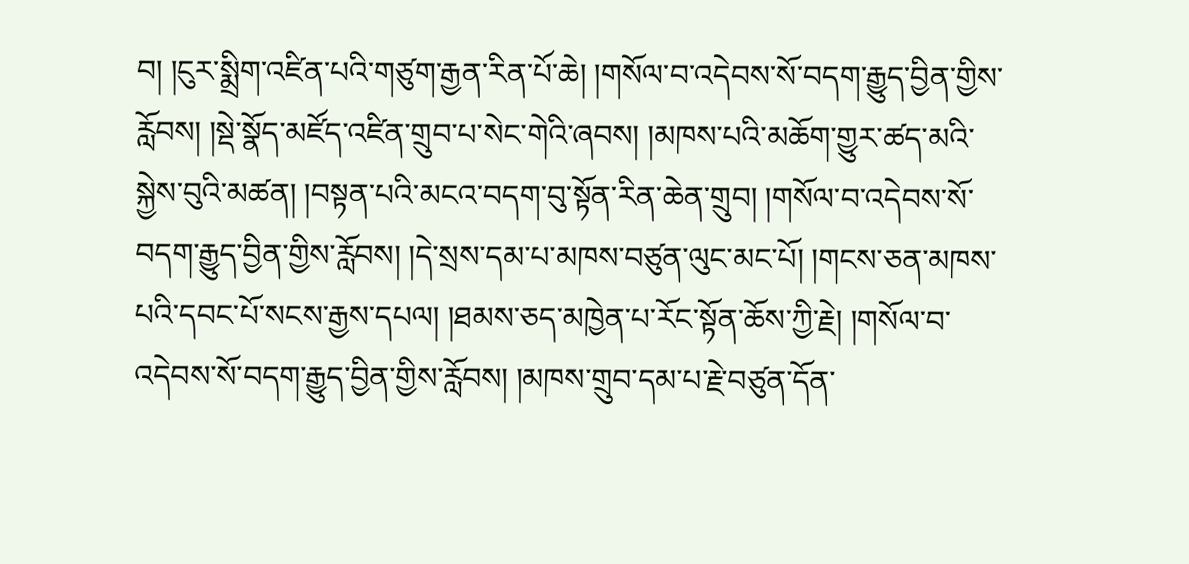བ། །ངུར་སྨྲིག་འཛིན་པའི་གཙུག་རྒྱན་རིན་པོ་ཆེ། །གསོལ་བ་འདེབས་སོ་བདག་རྒྱུད་བྱིན་གྱིས་རློབས། །སྡེ་སྣོད་མཛོད་འཛིན་གྲུབ་པ་སེང་གེའི་ཞབས། །མཁས་པའི་མཆོག་གྱུར་ཚད་མའི་སྐྱེས་བུའི་མཚན། །བསྟན་པའི་མངའ་བདག་བུ་སྟོན་རིན་ཆེན་གྲུབ། །གསོལ་བ་འདེབས་སོ་བདག་རྒྱུད་བྱིན་གྱིས་རློབས། །དེ་སྲས་དམ་པ་མཁས་བཙུན་ལུང་མང་པོ། །གངས་ཅན་མཁས་པའི་དབང་པོ་སངས་རྒྱས་དཔལ། །ཐམས་ཅད་མཁྱེན་པ་རོང་སྟོན་ཆོས་ཀྱི་རྗེ། །གསོལ་བ་འདེབས་སོ་བདག་རྒྱུད་བྱིན་གྱིས་རློབས། །མཁས་གྲུབ་དམ་པ་རྗེ་བཙུན་དོན་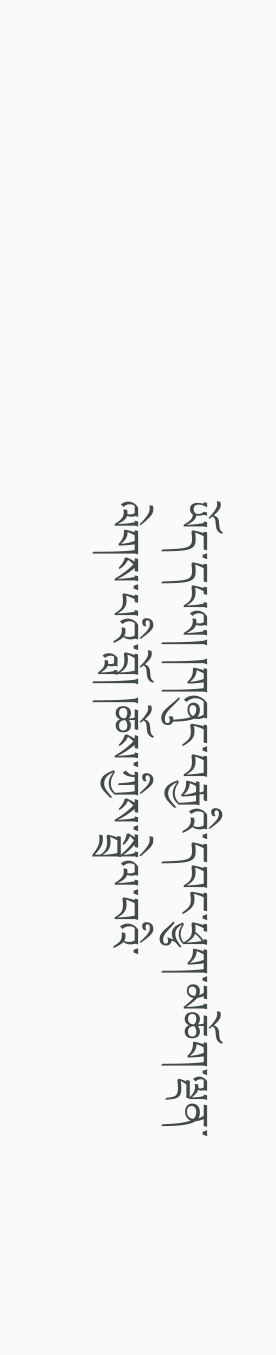ཡོད་དཔལ། །གཞུང་བརྒྱའི་དབང་ཕྱུག་མཆོག་ལྡན་ལེགས་པའི་བློ། །ཆོས་ཀྱིས་སྦྲེལ་བའི་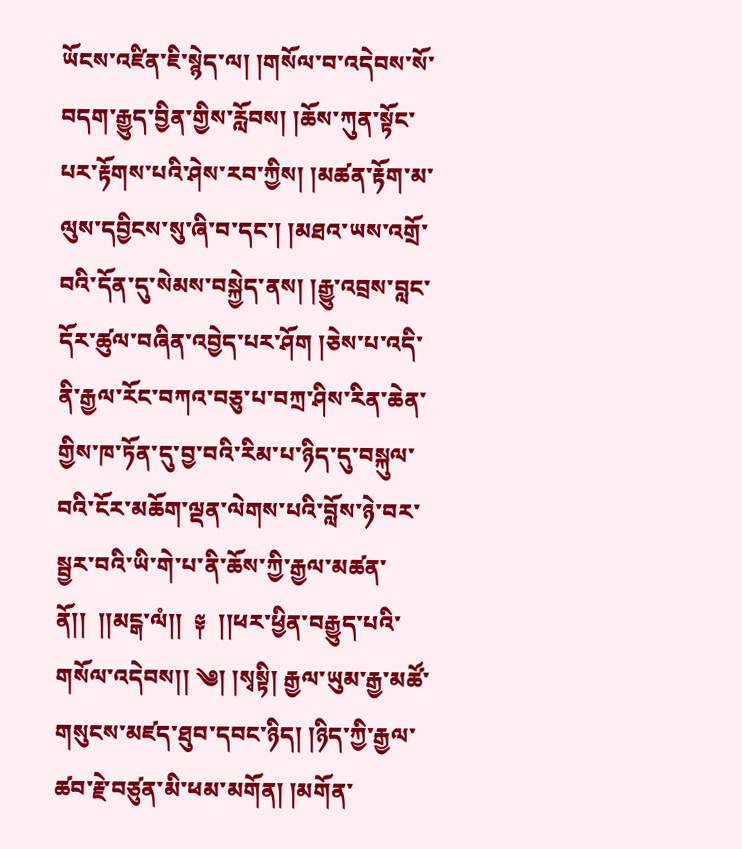ཡོངས་འཛིན་ཇི་སྙེད་ལ། །གསོལ་བ་འདེབས་སོ་བདག་རྒྱུད་བྱིན་གྱིས་རློབས། །ཆོས་ཀུན་སྟོང་པར་རྟོགས་པའི་ཤེས་རབ་ཀྱིས། །མཚན་རྟོག་མ་ལུས་དབྱིངས་སུ་ཞི་བ་དང་། །མཐའ་ཡས་འགྲོ་བའི་དོན་དུ་སེམས་བསྐྱེད་ནས། །རྒྱུ་འབྲས་བླང་དོར་ཚུལ་བཞིན་འབྱེད་པར་ཤོག །ཅེས་པ་འདི་ནི་རྒྱལ་རོང་བཀའ་བཅུ་པ་བཀྲ་ཤིས་རིན་ཆེན་གྱིས་ཁ་ཏོན་དུ་བྱ་བའི་རིམ་པ་ཉིད་དུ་བསྐུལ་བའི་ངོར་མཆོག་ལྡན་ལེགས་པའི་བློས་ཉེ་བར་སྦྱར་བའི་ཡི་གེ་པ་ནི་ཆོས་ཀྱི་རྒྱལ་མཚན་ནོ།།  །།མངྒ་ལཾ།།  ༈  །།ཕར་ཕྱིན་བརྒྱུད་པའི་གསོལ་འདེབས།། ༄། །སྭསྟི། རྒྱལ་ཡུམ་རྒྱ་མཚོ་གསུངས་མཛད་ཐུབ་དབང་ཉིད། །ཉིད་ཀྱི་རྒྱལ་ཚབ་རྗེ་བཙུན་མི་ཕམ་མགོན། །མགོན་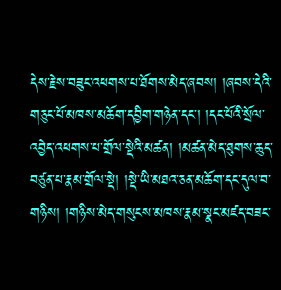དེས་རྗེས་བཟུང་འཕགས་པ་ཐོགས་མེད་ཞབས། །ཞབས་དེའི་གཅུང་པོ་མཁས་མཆོག་དབྱིག་གཉེན་དང་། །དང་པོའི་སྲོལ་འབྱེད་འཕགས་པ་གྲོལ་སྡེའི་མཚན། །མཚན་མེད་ཐུགས་ཆུད་བཙུན་པ་རྣམ་གྲོལ་སྡེ། །སྡེ་ཡི་མཐའ་ཅན་མཆོག་དང་དུལ་བ་གཉིས། །གཉིས་མེད་གསུངས་མཁས་རྣམ་སྣང་མཛད་བཟང་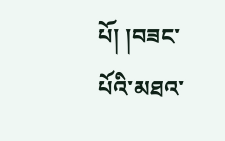པོ། །བཟང་པོའི་མཐའ་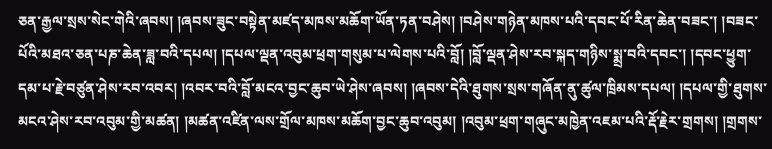ཅན་རྒྱལ་སྲས་སེང་གེའི་ཞབས། །ཞབས་ཟུང་བསྟེན་མཛད་མཁས་མཆོག་ཡོན་ཏན་བཤེས། །བཤེས་གཉེན་མཁས་པའི་དབང་པོ་རིན་ཆེན་བཟང་། །བཟང་པོའི་མཐའ་ཅན་པཎ་ཆེན་ཟླ་བའི་དཔལ། །དཔལ་ལྡན་འབུམ་ཕྲག་གསུམ་པ་ལེགས་པའི་བློ། །བློ་ལྡན་ཤེས་རབ་སྐད་གཉིས་སྨྲ་བའི་དབང་། །དབང་ཕྱུག་དམ་པ་རྗེ་བཙུན་ཤེས་རབ་འབར། །འབར་བའི་བློ་མངའ་བྱང་ཆུབ་ཡེ་ཤེས་ཞབས། །ཞབས་དེའི་ཐུགས་སྲས་གཞོན་ནུ་ཚུལ་ཁྲིམས་དཔལ། །དཔལ་གྱི་ཐུགས་མངའ་ཤེས་རབ་འབུམ་གྱི་མཚན། །མཚན་འཛིན་ལས་གྲོལ་མཁས་མཆོག་བྱང་ཆུབ་འབུམ། །འབུམ་ཕྲག་གཞུང་མཁྱེན་འཇམ་པའི་རྡོ་རྗེར་གྲགས། །གྲགས་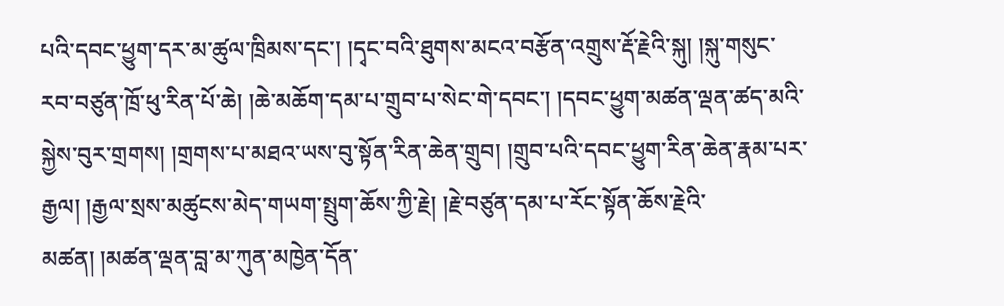པའི་དབང་ཕྱུག་དར་མ་ཚུལ་ཁྲིམས་དང་། །དྭང་བའི་ཐུགས་མངའ་བརྩོན་འགྲུས་རྡོ་རྗེའི་སྐུ། །སྐུ་གསུང་རབ་བཙུན་ཁྲོ་ཕུ་རིན་པོ་ཆེ། །ཆེ་མཆོག་དམ་པ་གྲུབ་པ་སེང་གེ་དབང་། །དབང་ཕྱུག་མཚན་ལྡན་ཚད་མའི་སྐྱེས་བུར་གྲགས། །གྲགས་པ་མཐའ་ཡས་བུ་སྟོན་རིན་ཆེན་གྲུབ། །གྲུབ་པའི་དབང་ཕྱུག་རིན་ཆེན་རྣམ་པར་རྒྱལ། །རྒྱལ་སྲས་མཚུངས་མེད་གཡག་སྤྲུག་ཆོས་ཀྱི་རྗེ། །རྗེ་བཙུན་དམ་པ་རོང་སྟོན་ཆོས་རྗེའི་མཚན། །མཚན་ལྡན་བླ་མ་ཀུན་མཁྱེན་དོན་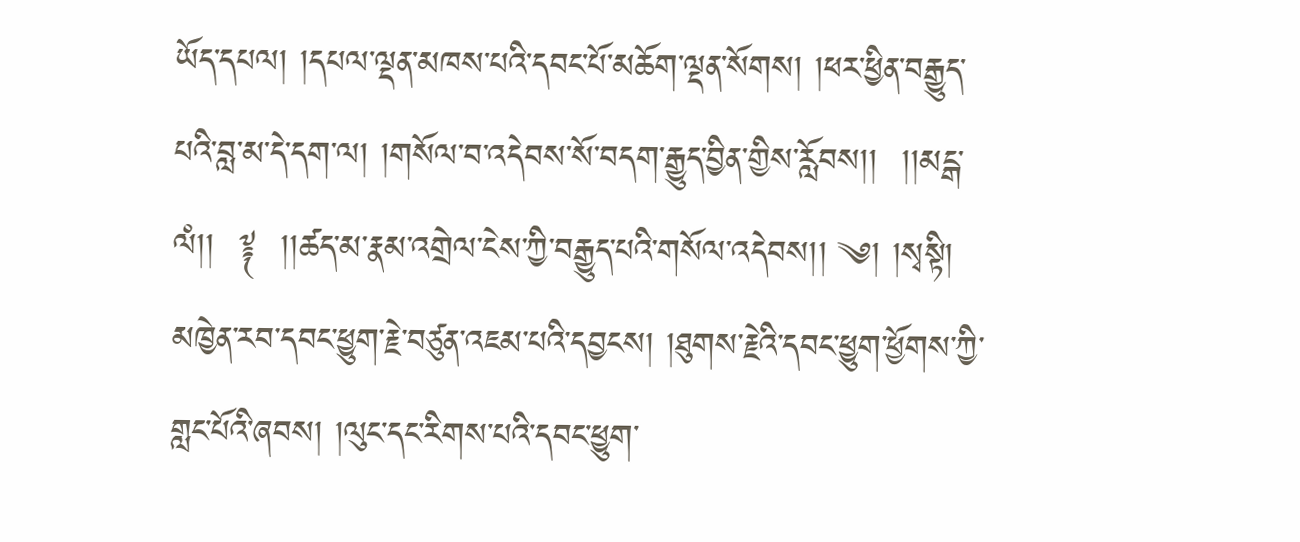ཡོད་དཔལ། །དཔལ་ལྡན་མཁས་པའི་དབང་པོ་མཆོག་ལྡན་སོགས། །ཕར་ཕྱིན་བརྒྱུད་པའི་བླ་མ་དེ་དག་ལ། །གསོལ་བ་འདེབས་སོ་བདག་རྒྱུད་བྱིན་གྱིས་རློབས།།  །།མངྒ་ལཾ།།  ༈  །།ཚད་མ་རྣམ་འགྲེལ་ངེས་ཀྱི་བརྒྱུད་པའི་གསོལ་འདེབས།། ༄། །སྭསྟི། མཁྱེན་རབ་དབང་ཕྱུག་རྗེ་བཙུན་འཇམ་པའི་དབྱངས། །ཐུགས་རྗེའི་དབང་ཕྱུག་ཕྱོགས་ཀྱི་གླང་པོའི་ཞབས། །ལུང་དང་རིགས་པའི་དབང་ཕྱུག་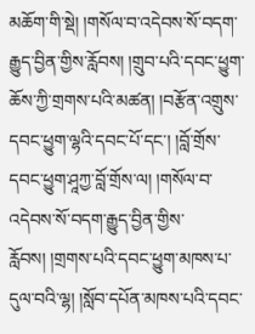མཆོག་གི་སྡེ། །གསོལ་བ་འདེབས་སོ་བདག་རྒྱུད་བྱིན་གྱིས་རློབས། །གྲུབ་པའི་དབང་ཕྱུག་ཆོས་ཀྱི་གྲགས་པའི་མཚན། །བརྩོན་འགྲུས་དབང་ཕྱུག་ལྷའི་དབང་པོ་དང་། །བློ་གྲོས་དབང་ཕྱུག་ཤཱཀྱ་བློ་གྲོས་ལ། །གསོལ་བ་འདེབས་སོ་བདག་རྒྱུད་བྱིན་གྱིས་རློབས། །གྲགས་པའི་དབང་ཕྱུག་མཁས་པ་དུལ་བའི་ལྷ། །སློབ་དཔོན་མཁས་པའི་དབང་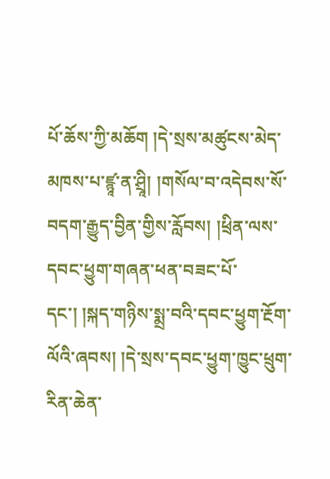པོ་ཆོས་ཀྱི་མཆོག །དེ་སྲས་མཚུངས་མེད་མཁས་པ་ཛྙཱ་ན་ཤྲཱི། །གསོལ་བ་འདེབས་སོ་བདག་རྒྱུད་བྱིན་གྱིས་རློབས། །ཕྲིན་ལས་དབང་ཕྱུག་གཞན་ཕན་བཟང་པོ་དང་། །སྐད་གཉིས་སྨྲ་བའི་དབང་ཕྱུག་རྔོག་ལོའི་ཞབས། །དེ་སྲས་དབང་ཕྱུག་ཁྱུང་ཕྲུག་རིན་ཆེན་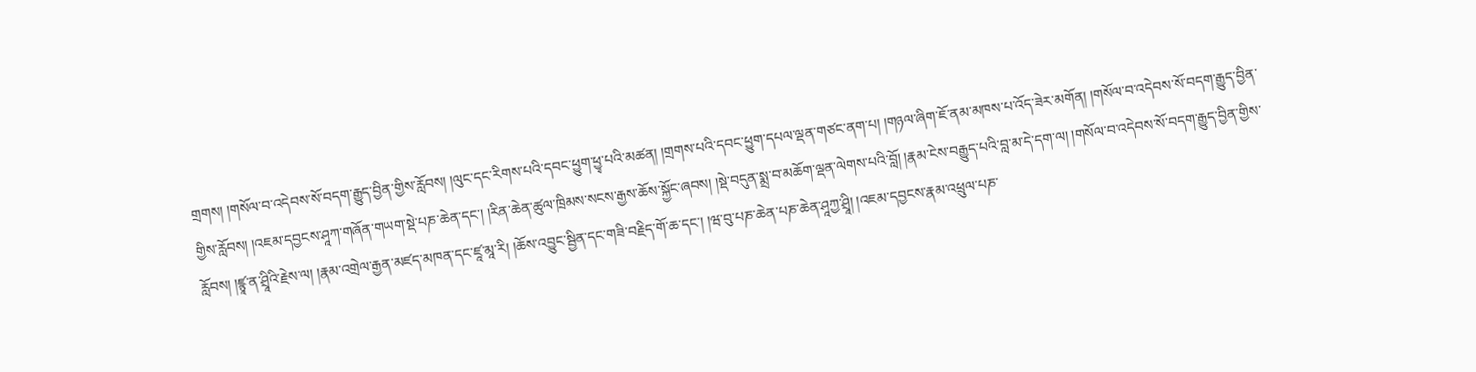གྲགས། །གསོལ་བ་འདེབས་སོ་བདག་རྒྱུད་བྱིན་གྱིས་རློབས། །ལུང་དང་རིགས་པའི་དབང་ཕྱུག་ཕྱྭ་པའི་མཚན། །གྲགས་པའི་དབང་ཕྱུག་དཔལ་ལྡན་གཙང་ནག་པ། །གཉལ་ཞིག་ཇོ་ནམ་མཁས་པ་འོད་ཟེར་མགོན། །གསོལ་བ་འདེབས་སོ་བདག་རྒྱུད་བྱིན་གྱིས་རློབས། །འཇམ་དབྱངས་ཤཱཀ་གཞོན་གཡག་སྡེ་པཎ་ཆེན་དང་། །རིན་ཆེན་ཚུལ་ཁྲིམས་སངས་རྒྱས་ཆོས་སྐྱོང་ཞབས། །སྡེ་བདུན་སྨྲ་བ་མཆོག་ལྡན་ལེགས་པའི་བློ། །རྣམ་ངེས་བརྒྱུད་པའི་བླ་མ་དེ་དག་ལ། །གསོལ་བ་འདེབས་སོ་བདག་རྒྱུད་བྱིན་གྱིས་རློབས། །ཛྙཱ་ན་ཤྲཱིའི་རྗེས་ལ། །རྣམ་འགྲེལ་རྒྱན་མཛད་མཁན་དང་ཛཱ་མཱ་རི། །ཆོས་འབྱུང་སྦྱིན་དང་གཟི་བརྗིད་གོ་ཆ་དང་། །ཝ་བུ་པཎ་ཆེན་པཎ་ཆེན་ཤཱཀྱ་ཤྲཱི། །འཇམ་དབྱངས་རྣམ་འཕྲུལ་པཎ་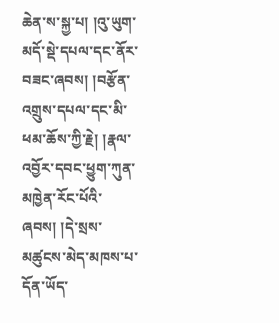ཆེན་ས་སྐྱ་པ། །འུ་ཡུག་མདོ་སྡེ་དཔལ་དང་ནོར་བཟང་ཞབས། །བརྩོན་འགྲུས་དཔལ་དང་མི་ཕམ་ཆོས་ཀྱི་རྗེ། །རྣལ་འབྱོར་དབང་ཕྱུག་ཀུན་མཁྱེན་རོང་པོའི་ཞབས། །དེ་སྲས་མཚུངས་མེད་མཁས་པ་དོན་ཡོད་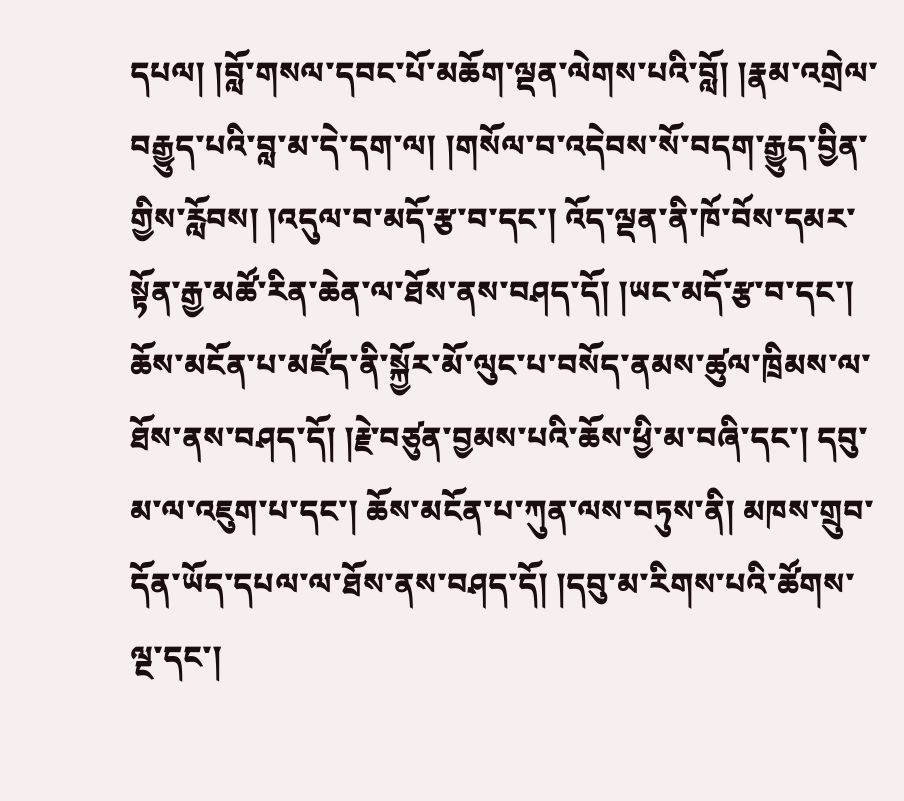དཔལ། །བློ་གསལ་དབང་པོ་མཆོག་ལྡན་ལེགས་པའི་བློ། །རྣམ་འགྲེལ་བརྒྱུད་པའི་བླ་མ་དེ་དག་ལ། །གསོལ་བ་འདེབས་སོ་བདག་རྒྱུད་བྱིན་གྱིས་རློབས། །འདུལ་བ་མདོ་རྩ་བ་དང་། འོད་ལྡན་ནི་ཁོ་བོས་དམར་སྟོན་རྒྱ་མཚོ་རིན་ཆེན་ལ་ཐོས་ནས་བཤད་དོ། །ཡང་མདོ་རྩ་བ་དང་། ཆོས་མངོན་པ་མཛོད་ནི་སྐྱོར་མོ་ལུང་པ་བསོད་ནམས་ཚུལ་ཁྲིམས་ལ་ཐོས་ནས་བཤད་དོ། །རྗེ་བཙུན་བྱམས་པའི་ཆོས་ཕྱི་མ་བཞི་དང་། དབུ་མ་ལ་འཇུག་པ་དང་། ཆོས་མངོན་པ་ཀུན་ལས་བཏུས་ནི། མཁས་གྲུབ་དོན་ཡོད་དཔལ་ལ་ཐོས་ནས་བཤད་དོ། །དབུ་མ་རིགས་པའི་ཚོགས་ལྔ་དང་།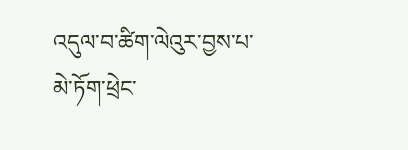འདུལ་བ་ཚིག་ལེའུར་བྱས་པ་མེ་ཏོག་ཕྲེང་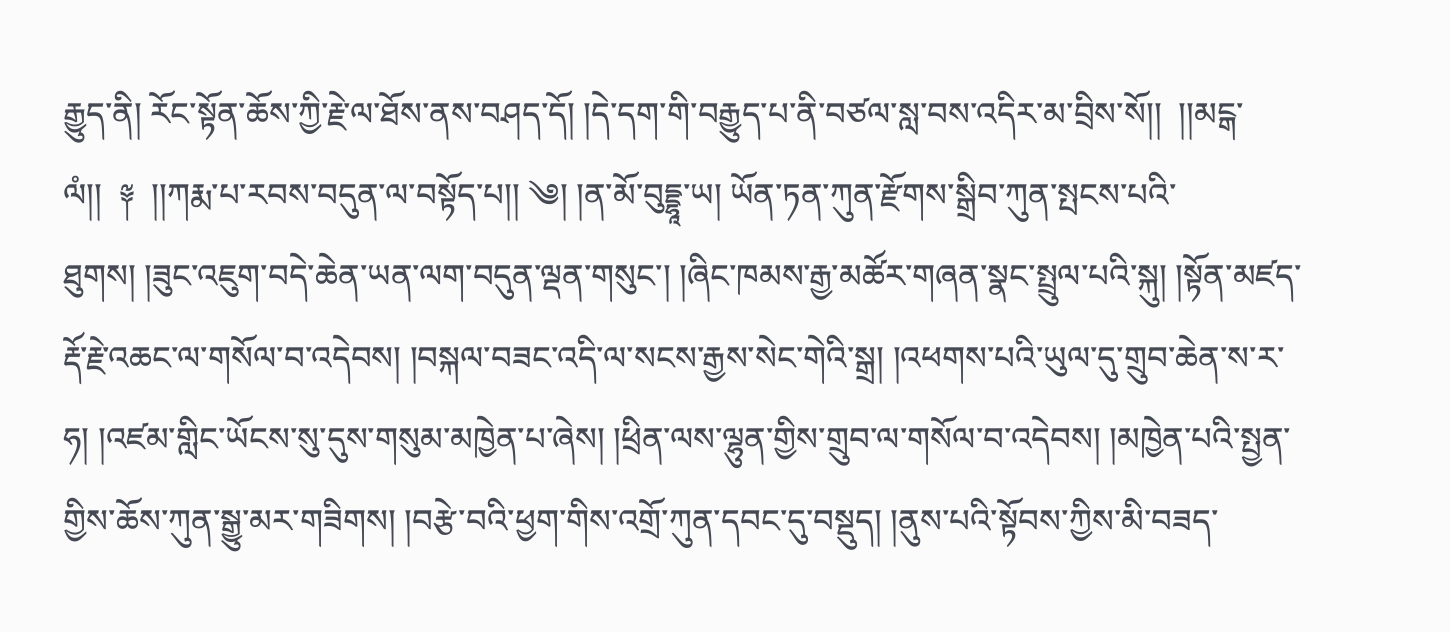རྒྱུད་ནི། རོང་སྟོན་ཆོས་ཀྱི་རྗེ་ལ་ཐོས་ནས་བཤད་དོ། །དེ་དག་གི་བརྒྱུད་པ་ནི་བཙལ་སླ་བས་འདིར་མ་བྲིས་སོ།།  །།མངྒ་ལཾ།།  ༈  །།ཀརྨ་པ་རབས་བདུན་ལ་བསྟོད་པ།། ༄། །ན་མོ་བུདྡྷཱ་ཡ། ཡོན་ཏན་ཀུན་རྫོགས་སྒྲིབ་ཀུན་སྤངས་པའི་ཐུགས། །ཟུང་འཇུག་བདེ་ཆེན་ཡན་ལག་བདུན་ལྡན་གསུང་། །ཞིང་ཁམས་རྒྱ་མཚོར་གཞན་སྣང་སྤྲུལ་པའི་སྐུ། །སྟོན་མཛད་རྡོ་རྗེ་འཆང་ལ་གསོལ་བ་འདེབས། །བསྐལ་བཟང་འདི་ལ་སངས་རྒྱས་སེང་གེའི་སྒྲ། །འཕགས་པའི་ཡུལ་དུ་གྲུབ་ཆེན་ས་ར་ཧ། །འཛམ་གླིང་ཡོངས་སུ་དུས་གསུམ་མཁྱེན་པ་ཞེས། །ཕྲིན་ལས་ལྷུན་གྱིས་གྲུབ་ལ་གསོལ་བ་འདེབས། །མཁྱེན་པའི་སྤྱན་གྱིས་ཆོས་ཀུན་སྒྱུ་མར་གཟིགས། །བརྩེ་བའི་ཕྱག་གིས་འགྲོ་ཀུན་དབང་དུ་བསྡུད། །ནུས་པའི་སྟོབས་ཀྱིས་མི་བཟད་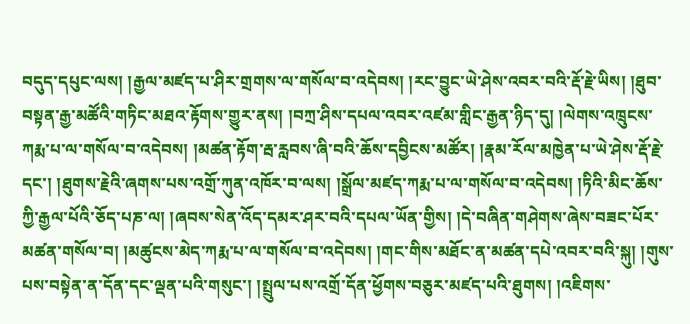བདུད་དཔུང་ལས། །རྒྱལ་མཛད་པ་ཤིར་གྲགས་ལ་གསོལ་བ་འདེབས། །རང་བྱུང་ཡེ་ཤེས་འབར་བའི་རྡོ་རྗེ་ཡིས། །ཐུབ་བསྟན་རྒྱ་མཚོའི་གཏིང་མཐའ་རྟོགས་གྱུར་ནས། །བཀྲ་ཤིས་དཔལ་འབར་འཛམ་གླིང་རྒྱན་ཉིད་དུ། །ལེགས་འཁྲུངས་ཀརྨ་པ་ལ་གསོལ་བ་འདེབས། །མཚན་རྟོག་རྦ་རླབས་ཞི་བའི་ཆོས་དབྱིངས་མཚོར། །རྣམ་རོལ་མཁྱེན་པ་ཡེ་ཤེས་རྡོ་རྗེ་དང་། །ཐུགས་རྗེའི་ཞགས་པས་འགྲོ་ཀུན་འཁོར་བ་ལས། །སྒྲོལ་མཛད་ཀརྨ་པ་ལ་གསོལ་བ་འདེབས། །ཏིའི་མིང་ཆོས་ཀྱི་རྒྱལ་པོའི་ཅོད་པཎ་ལ། །ཞབས་སེན་འོད་དམར་ཤར་བའི་དཔལ་ཡོན་གྱིས། །དེ་བཞིན་གཤེགས་ཞེས་བཟང་པོར་མཚན་གསོལ་བ། །མཚུངས་མེད་ཀརྨ་པ་ལ་གསོལ་བ་འདེབས། །གང་གིས་མཐོང་ན་མཚན་དཔེ་འབར་བའི་སྐུ། །གུས་པས་བསྟེན་ན་དོན་དང་ལྡན་པའི་གསུང་། །སྤྲུལ་པས་འགྲོ་དོན་ཕྱོགས་བཅུར་མཛད་པའི་ཐུགས། །འཇིགས་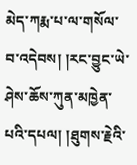མེད་ཀརྨ་པ་ལ་གསོལ་བ་འདེབས། །རང་བྱུང་ཡེ་ཤེས་ཆོས་ཀུན་མཁྱེན་པའི་དཔལ། །ཐུགས་རྗེའི་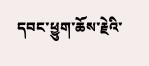དབང་ཕྱུག་ཆོས་རྗེའི་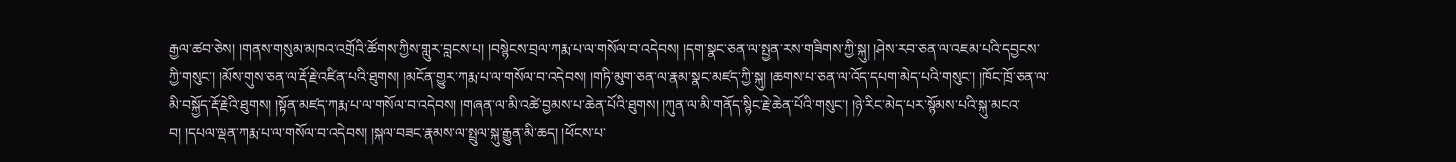རྒྱལ་ཚབ་ཅེས། །གནས་གསུམ་མཁའ་འགྲོའི་ཚོགས་ཀྱིས་གླུར་བླངས་པ། །བསྙེངས་བྲལ་ཀརྨ་པ་ལ་གསོལ་བ་འདེབས། །དག་སྣང་ཅན་ལ་སྤྱན་རས་གཟིགས་ཀྱི་སྐུ། །ཤེས་རབ་ཅན་ལ་འཇམ་པའི་དབྱངས་ཀྱི་གསུང་། །མོས་གུས་ཅན་ལ་རྡོ་རྗེ་འཛིན་པའི་ཐུགས། །མངོན་གྱུར་ཀརྨ་པ་ལ་གསོལ་བ་འདེབས། །གཏི་མུག་ཅན་ལ་རྣམ་སྣང་མཛད་ཀྱི་སྐུ། །ཆགས་པ་ཅན་ལ་འོད་དཔག་མེད་པའི་གསུང་། །ཁོང་ཁྲོ་ཅན་ལ་མི་བསྐྱོད་རྡོ་རྗེའི་ཐུགས། །སྟོན་མཛད་ཀརྨ་པ་ལ་གསོལ་བ་འདེབས། །གཞན་ལ་མི་འཚེ་བྱམས་པ་ཆེན་པོའི་ཐུགས། །ཀུན་ལ་མི་གནོད་སྙིང་རྗེ་ཆེན་པོའི་གསུང་། །ཉེ་རིང་མེད་པར་སྙོམས་པའི་སྐུ་མངའ་བ། །དཔལ་ལྡན་ཀརྨ་པ་ལ་གསོལ་བ་འདེབས། །སྐལ་བཟང་རྣམས་ལ་སྤྲུལ་སྐུ་རྒྱུན་མི་ཆད། །ཕོངས་པ་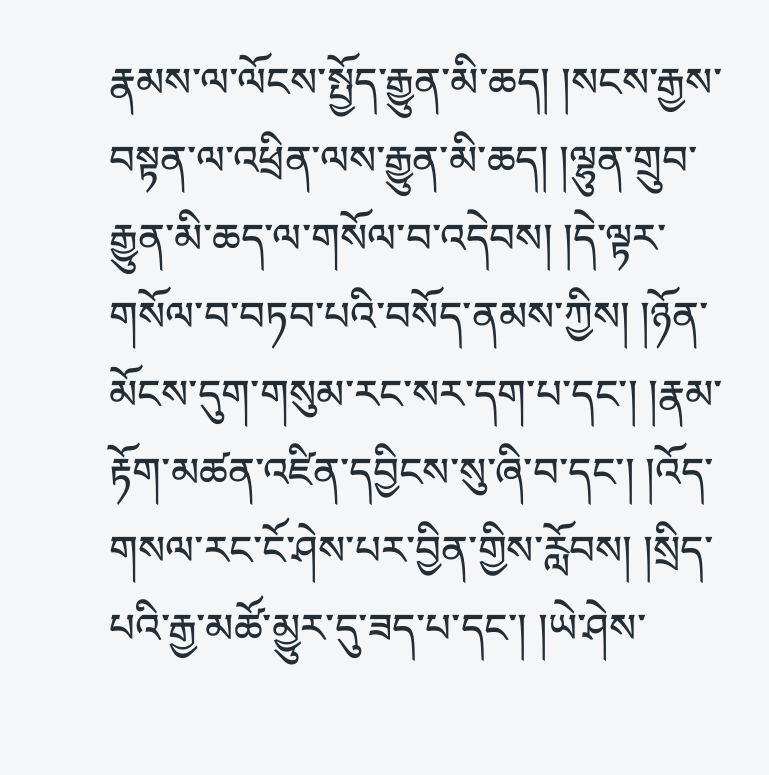རྣམས་ལ་ལོངས་སྤྱོད་རྒྱུན་མི་ཆད། །སངས་རྒྱས་བསྟན་ལ་འཕྲིན་ལས་རྒྱུན་མི་ཆད། །ལྷུན་གྲུབ་རྒྱུན་མི་ཆད་ལ་གསོལ་བ་འདེབས། །དེ་ལྟར་གསོལ་བ་བཏབ་པའི་བསོད་ནམས་ཀྱིས། །ཉོན་མོངས་དུག་གསུམ་རང་སར་དག་པ་དང་། །རྣམ་རྟོག་མཚན་འཛིན་དབྱིངས་སུ་ཞི་བ་དང་། །འོད་གསལ་རང་ངོ་ཤེས་པར་བྱིན་གྱིས་རློབས། །སྲིད་པའི་རྒྱ་མཚོ་མྱུར་དུ་ཟད་པ་དང་། །ཡེ་ཤེས་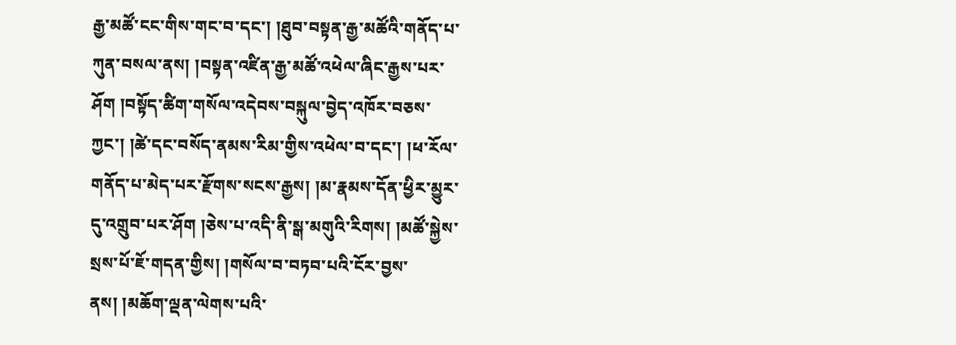རྒྱ་མཚོ་ངང་གིས་གང་བ་དང་། །ཐུབ་བསྟན་རྒྱ་མཚོའི་གནོད་པ་ཀུན་བསལ་ནས། །བསྟན་འཛིན་རྒྱ་མཚོ་འཕེལ་ཞིང་རྒྱས་པར་ཤོག །བསྟོད་ཚིག་གསོལ་འདེབས་བསྐུལ་བྱེད་འཁོར་བཅས་ཀྱང་། །ཚེ་དང་བསོད་ནམས་རིམ་གྱིས་འཕེལ་བ་དང་། །ཕ་རོལ་གནོད་པ་མེད་པར་རྫོགས་སངས་རྒྱས། །མ་རྣམས་དོན་ཕྱིར་མྱུར་དུ་འགྲུབ་པར་ཤོག །ཅེས་པ་འདི་ནི་སྒ་མགུའི་རིགས། །མཚོ་སྐྱེས་སྲས་པོ་ཇོ་གདན་གྱིས། །གསོལ་བ་བཏབ་པའི་ངོར་བྱས་ནས། །མཆོག་ལྡན་ལེགས་པའི་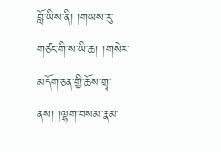བློ་ཡིས་ནི། །གཡས་རུ་གཙང་གི་ས་ཡི་ཆ། །གསེར་མདོག་ཅན་གྱི་ཆོས་གྲྭ་ནས། །ལྷག་བསམ་རྣམ་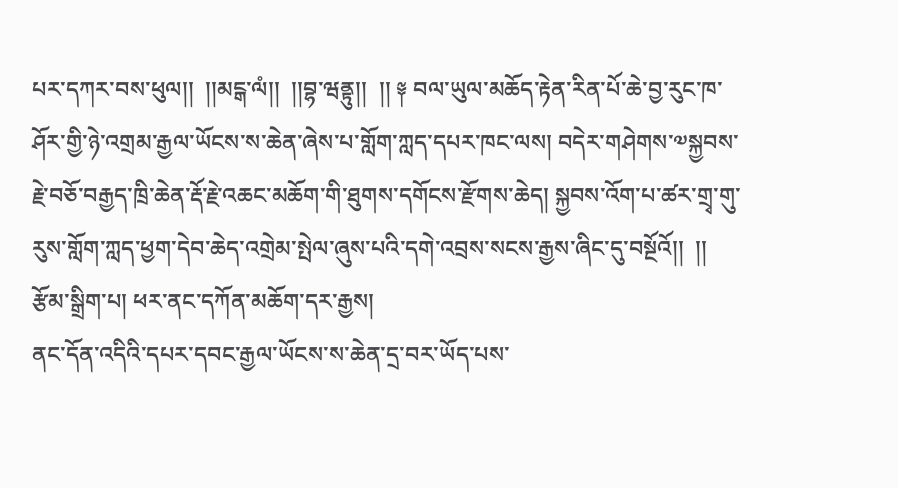པར་དཀར་བས་ཕུལ།།  །།མངྒ་ལཾ།།  །།བྷ་ཝནྟུ།།  །། ༈ བལ་ཡུལ་མཆོད་རྟེན་རིན་པོ་ཆེ་བྱ་རུང་ཁ་ཤོར་གྱི་ཉེ་འགྲམ་རྒྱལ་ཡོངས་ས་ཆེན་ཞེས་པ་གློག་ཀླད་དཔར་ཁང་ལས། བདེར་གཤེགས་༧སྐྱབས་རྗེ་བཅོ་བརྒྱད་ཁྲི་ཆེན་རྡོ་རྗེ་འཆང་མཆོག་གི་ཐུགས་དགོངས་རྫོགས་ཆེད། སྐྱབས་འོག་པ་ཚར་གྲྭ་གུ་རུས་གློག་ཀླད་ཕྱག་དེབ་ཆེད་འགྲེམ་སྤེལ་ཞུས་པའི་དགེ་འབྲས་སངས་རྒྱས་ཞིང་དུ་བསྔོའོ།།  །།
རྩོམ་སྒྲིག་པ། ཕར་ནང་དཀོན་མཆོག་དར་རྒྱས།
ནང་དོན་འདིའི་དཔར་དབང་རྒྱལ་ཡོངས་ས་ཆེན་དྲ་བར་ཡོད་པས་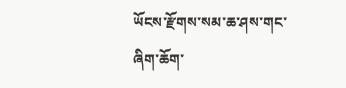ཡོངས་རྫོགས་སམ་ཆ་ཤས་གང་ཞིག་ཆོག་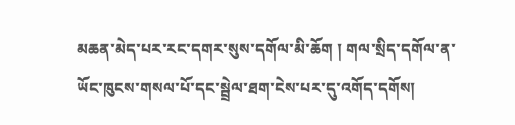མཆན་མེད་པར་རང་དགར་སུས་དགོལ་མི་ཆོག ། གལ་སྲིད་དགོལ་ན་ཡོང་ཁུངས་གསལ་པོ་དང་སྦྲེལ་ཐག་ངེས་པར་དུ་འགོད་དགོས།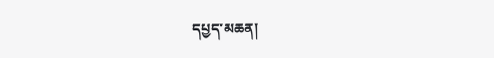དཔྱད་མཆན།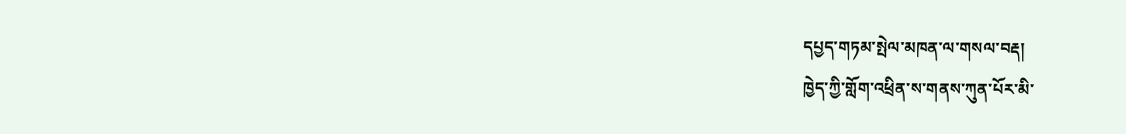དཔྱད་གཏམ་སྤེལ་མཁན་ལ་གསལ་བརྡ།
ཁྱེད་ཀྱི་གློག་འཕྲིན་ས་གནས་ཀུན་པོར་མི་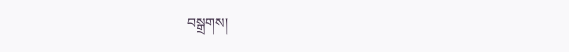བསྒྲགས།